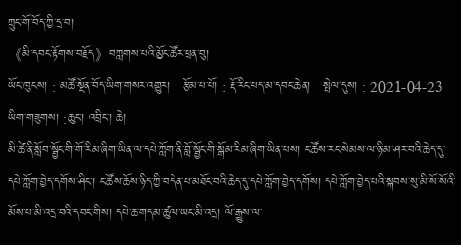ཀྲུང་གོ་བོད་ཀྱི་དྲ་བ།
《མི་དབང་རྟོགས་བརྗོད》བཀླགས་པའི་མྱོང་ཚོར་ཕྲན་བུ།
ཡོང་ཁུངས། : མཚོ་སྔོན་བོད་ཡིག་གསར་འགྱུར།   རྩོམ་པ་པོ། : རྡོ་རིང་པད་མ་དབང་ཆེན།   སྤེལ་དུས། : 2021-04-23
ཡིག་གཟུགས། :ཆུང་། འབྲིང་། ཆེ།
མི་ཚེ་ནི་སློབ་སྦྱོང་གི་གོ་རིམ་ཞིག་ཡིན་ལ་དཔེ་ཀློག་ནི་བློ་སྦྱོང་གི་སྒོམ་རིམ་ཞིག་ཡིན་པས། ང་ཚོས་རང་སེམས་ལ་ཉི་མ་ཤར་བའི་ཆེད་དུ་དཔེ་ཀློག་བྱེད་དགོས་ཤིང་། ང་ཚོས་ཆོས་ཉིད་ཀྱི་བདེན་པ་མཐོང་བའི་ཆེད་དུ་དཔེ་ཀློག་བྱེད་དགོས། དཔེ་ཀློག་བྱེད་པའི་སྐབས་སུ་མི་སོ་སོའི་མོས་པ་མི་འདྲ་བའི་དབང་གིས། དཔེ་ཆ་གདམ་ཚུལ་ཡང་མི་འདྲ། ལོ་རྒྱུས་ལ་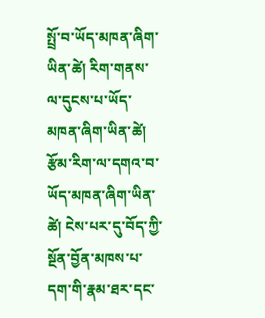སྤྲོ་བ་ཡོད་མཁན་ཞིག་ཡིན་ཚེ། རིག་གནས་ལ་དུངས་པ་ཡོད་མཁན་ཞིག་ཡིན་ཚེ། རྩོམ་རིག་ལ་དགའ་བ་ཡོད་མཁན་ཞིག་ཡིན་ཚེ། ངེས་པར་དུ་བོད་ཀྱི་སྔོན་བྱོན་མཁས་པ་དག་གི་རྣམ་ཐར་དང་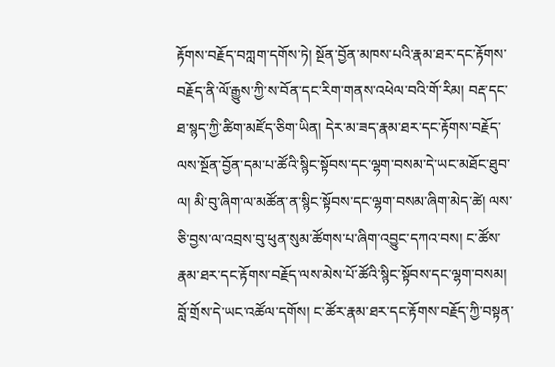རྟོགས་བརྗོད་བཀླག་དགོས་ཏེ། སྔོན་བྱོན་མཁས་པའི་རྣམ་ཐར་དང་རྟོགས་བརྗོད་ནི་ལོ་རྒྱུས་ཀྱི་ས་བོན་དང་རིག་གནས་འཕེལ་བའི་གོ་རིམ། བརྡ་དང་ཐ་སྙད་ཀྱི་ཚིག་མཛོད་ཅིག་ཡིན། དེར་མ་ཟད་རྣམ་ཐར་དང་རྟོགས་བརྗོད་ལས་སྔོན་བྱོན་དམ་པ་ཚོའི་སྙིང་སྟོབས་དང་ལྷག་བསམ་དེ་ཡང་མཐོང་ཐུབ་ལ། མི་བུ་ཞིག་ལ་མཚོན་ན་སྙིང་སྟོབས་དང་ལྷག་བསམ་ཞིག་མེད་ཚེ། ལས་ཅི་བྱས་ལ་འབྲས་བུ་ཕུན་སུམ་ཚོགས་པ་ཞིག་འབྱུང་དཀའ་བས། ང་ཚོས་རྣམ་ཐར་དང་རྟོགས་བརྗོད་ལས་མེས་པོ་ཚོའི་སྙིང་སྟོབས་དང་ལྷག་བསམ། བློ་གྲོས་དེ་ཡང་འཚོལ་དགོས། ང་ཚོར་རྣམ་ཐར་དང་རྟོགས་བརྗོད་ཀྱི་བསྟན་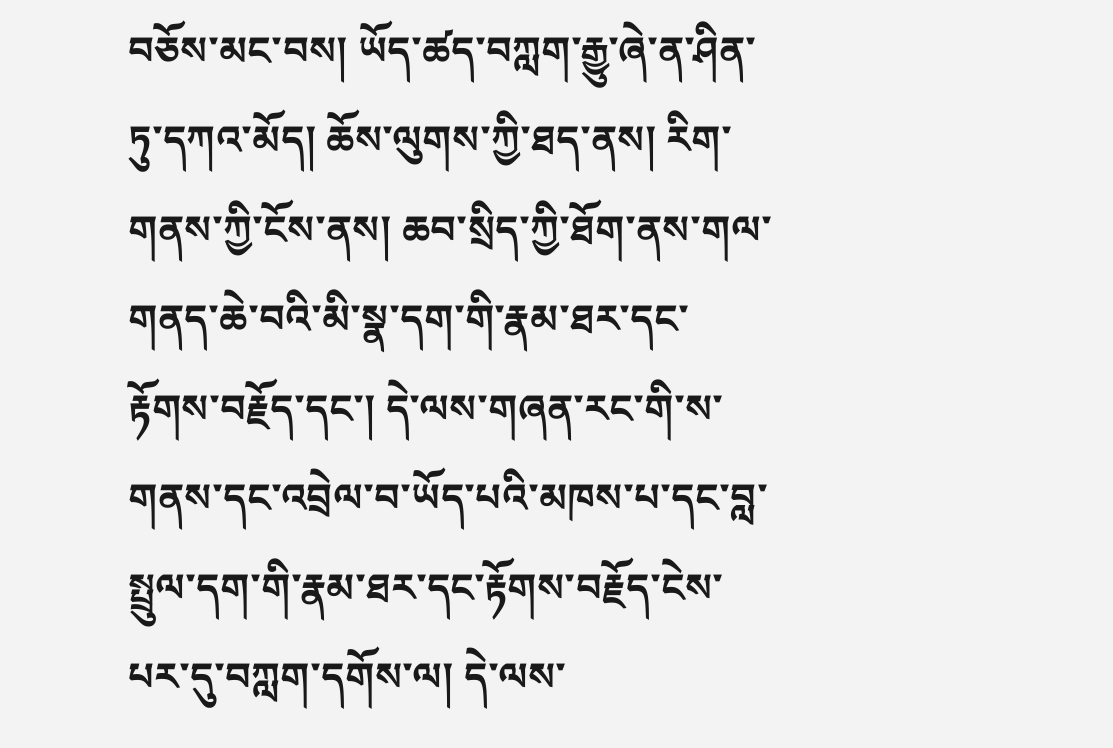བཅོས་མང་བས། ཡོད་ཚད་བཀླག་རྒྱུ་ཞེ་ན་ཤིན་ཏུ་དཀའ་མོད། ཆོས་ལུགས་ཀྱི་ཐད་ནས། རིག་གནས་ཀྱི་ངོས་ནས། ཆབ་སྲིད་ཀྱི་ཐོག་ནས་གལ་གནད་ཆེ་བའི་མི་སྣ་དག་གི་རྣམ་ཐར་དང་རྟོགས་བརྗོད་དང་། དེ་ལས་གཞན་རང་གི་ས་གནས་དང་འབྲེལ་བ་ཡོད་པའི་མཁས་པ་དང་བླ་སྤྲུལ་དག་གི་རྣམ་ཐར་དང་རྟོགས་བརྗོད་ངེས་པར་དུ་བཀླག་དགོས་ལ། དེ་ལས་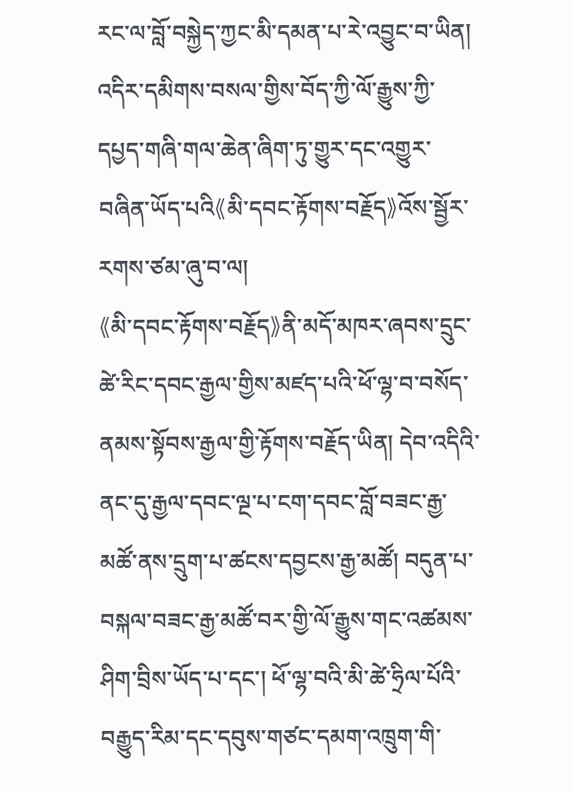རང་ལ་བློ་བསྐྱེད་ཀྱང་མི་དམན་པ་རེ་འབྱུང་བ་ཡིན། འདིར་དམིགས་བསལ་གྱིས་བོད་ཀྱི་ལོ་རྒྱུས་ཀྱི་དཔྱད་གཞི་གལ་ཆེན་ཞིག་ཏུ་གྱུར་དང་འགྱུར་བཞིན་ཡོད་པའི《མི་དབང་རྟོགས་བརྗོད》འོས་སྦྱོར་རགས་ཙམ་ཞུ་བ་ལ།
《མི་དབང་རྟོགས་བརྗོད》ནི་མདོ་མཁར་ཞབས་དྲུང་ཚེ་རིང་དབང་རྒྱལ་གྱིས་མཛད་པའི་ཕོ་ལྷ་བ་བསོད་ནམས་སྟོབས་རྒྱལ་གྱི་རྟོགས་བརྗོད་ཡིན། དེབ་འདིའི་ནང་དུ་རྒྱལ་དབང་ལྔ་པ་ངག་དབང་བློ་བཟང་རྒྱ་མཚོ་ནས་དྲུག་པ་ཚངས་དབྱངས་རྒྱ་མཚོ། བདུན་པ་བསྐལ་བཟང་རྒྱ་མཚོ་བར་གྱི་ལོ་རྒྱུས་གང་འཚམས་ཤིག་བྲིས་ཡོད་པ་དང་། ཕོ་ལྷ་བའི་མི་ཚེ་ཧྲིལ་པོའི་བརྒྱུད་རིམ་དང་དབུས་གཙང་དམག་འཁྲུག་གི་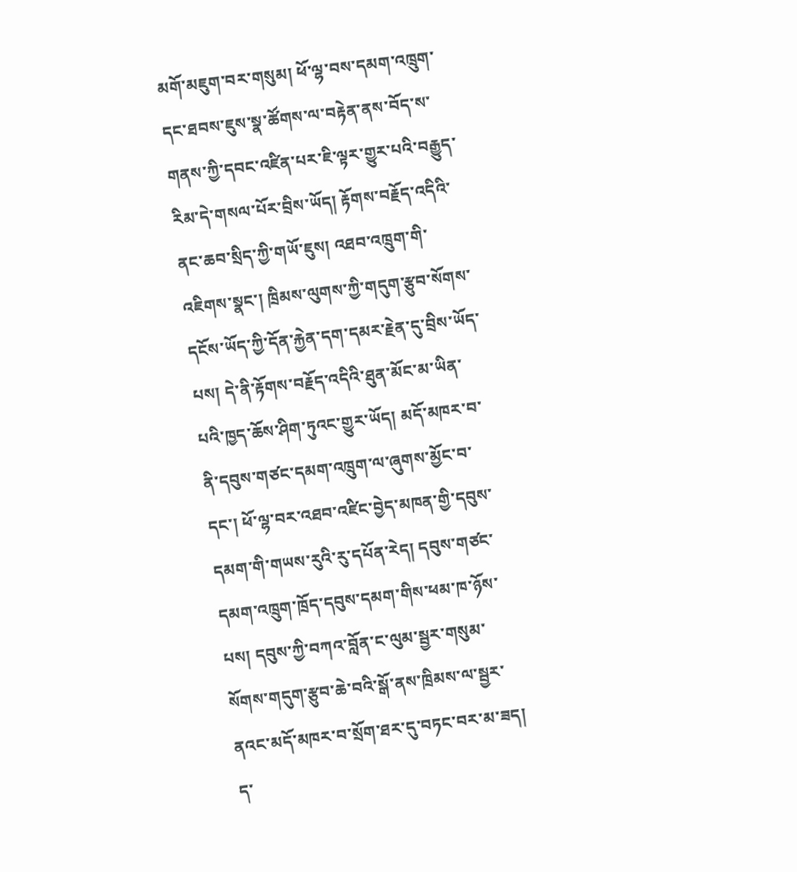མགོ་མཇུག་བར་གསུམ། ཕོ་ལྷ་བས་དམག་འཁྲུག་དང་ཐབས་ཇུས་སྣ་ཚོགས་ལ་བརྟེན་ནས་བོད་ས་གནས་ཀྱི་དབང་འཛིན་པར་ཇི་ལྟར་གྱུར་པའི་བརྒྱུད་རིམ་དེ་གསལ་པོར་བྲིས་ཡོད། རྟོགས་བརྗོད་འདིའི་ནང་ཆབ་སྲིད་ཀྱི་གཡོ་ཇུས། འཐབ་འཁྲུག་གི་འཇིགས་སྣང་། ཁྲིམས་ལུགས་ཀྱི་གདུག་རྩུབ་སོགས་དངོས་ཡོད་ཀྱི་དོན་རྐྱེན་དག་དམར་རྗེན་དུ་བྲིས་ཡོད་པས། དེ་ནི་རྟོགས་བརྗོད་འདིའི་ཐུན་མོང་མ་ཡིན་པའི་ཁྱད་ཆོས་ཤིག་ཏུའང་གྱུར་ཡོད། མདོ་མཁར་བ་ནི་དབུས་གཙང་དམག་འཁྲུག་ལ་ཞུགས་མྱོང་བ་དང་། ཕོ་ལྷ་བར་འཐབ་འཛིང་བྱེད་མཁན་གྱི་དབུས་དམག་གི་གཡས་རུའི་རུ་དཔོན་རེད། དབུས་གཙང་དམག་འཁྲུག་ཁྲོད་དབུས་དམག་གིས་ཕམ་ཁ་ཉོས་པས། དབུས་ཀྱི་བཀའ་བློན་ང་ལུམ་སྦྱར་གསུམ་སོགས་གདུག་རྩུབ་ཆེ་བའི་སྒོ་ནས་ཁྲིམས་ལ་སྦྱར་ནའང་མདོ་མཁར་བ་སྲོག་ཐར་དུ་བཏང་བར་མ་ཟད། ད་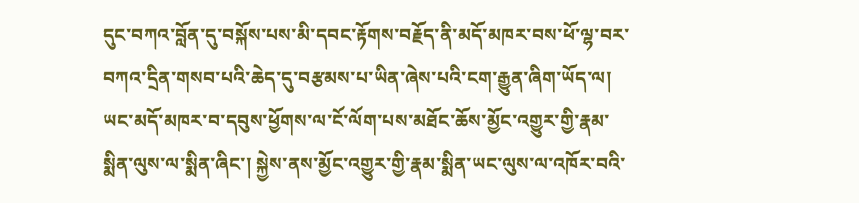དུང་བཀའ་བློན་དུ་བསྐོས་པས་མི་དབང་རྟོགས་བརྗོད་ནི་མདོ་མཁར་བས་ཕོ་ལྷ་བར་བཀའ་དྲིན་གསབ་པའི་ཆེད་དུ་བརྩམས་པ་ཡིན་ཞེས་པའི་ངག་རྒྱུན་ཞིག་ཡོད་ལ། ཡང་མདོ་མཁར་བ་དབུས་ཕྱོགས་ལ་ངོ་ལོག་པས་མཐོང་ཆོས་མྱོང་འགྱུར་གྱི་རྣམ་སྨིན་ལུས་ལ་སྨིན་ཞིང་། སྐྱེས་ནས་མྱོང་འགྱུར་གྱི་རྣམ་སྨིན་ཡང་ལུས་ལ་འཁོར་བའི་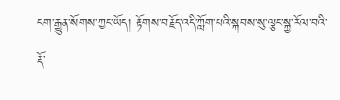ངག་རྒྱུན་སོགས་ཀྱང་ཡོད། རྟོགས་བརྗོད་འདི་ཀློག་པའི་སྐབས་སུ་ལྕང་སྐྱ་རོལ་བའི་རྡོ་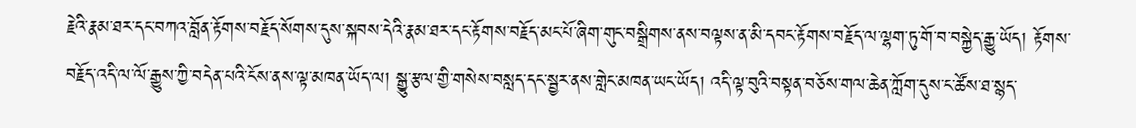རྗེའི་རྣམ་ཐར་དང་བཀའ་བློན་རྟོགས་བརྗོད་སོགས་དུས་སྐབས་དེའི་རྣམ་ཐར་དང་རྟོགས་བརྗོད་མང་པོ་ཞིག་གུང་བསྒྲིགས་ནས་བལྟས་ན་མི་དབང་རྟོགས་བརྗོད་ལ་ལྷག་ཏུ་གོ་བ་བསྐྱེད་རྒྱུ་ཡོད། རྟོགས་བརྗོད་འདི་ལ་ལོ་རྒྱུས་ཀྱི་བདེན་པའི་ངོས་ནས་ལྟ་མཁན་ཡོད་ལ། སྒྱུ་རྩལ་གྱི་གསེས་བསླད་དང་སྦྱར་ནས་གླེང་མཁན་ཡང་ཡོད། འདི་ལྟ་བུའི་བསྟན་བཅོས་གལ་ཆེན་ཀློག་དུས་ང་ཚོས་ཐ་སྙད་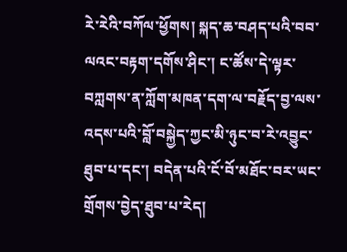རེ་རེའི་བཀོལ་ཕྱོགས། སྐད་ཆ་བཤད་པའི་བབ་ལའང་བརྟག་དགོས་ཤིང་། ང་ཚོས་དེ་ལྟར་བཀླགས་ན་ཀློག་མཁན་དག་ལ་བརྗོད་བྱ་ལས་འདས་པའི་བློ་བསྐྱེད་ཀྱང་མི་ཉུང་བ་རེ་འབྱུང་ཐུབ་པ་དང་། བདེན་པའི་ངོ་བོ་མཐོང་བར་ཡང་གྲོགས་བྱེད་ཐུབ་པ་རེད།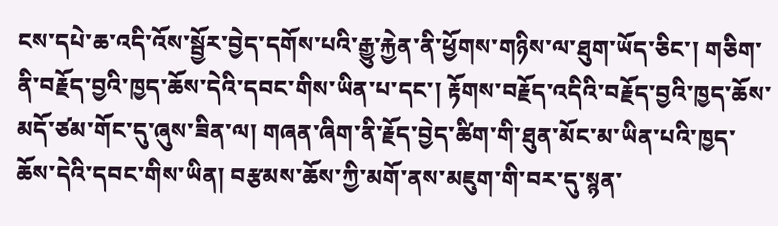ངས་དཔེ་ཆ་འདི་འོས་སྦྱོར་བྱེད་དགོས་པའི་རྒྱུ་རྐྱེན་ནི་ཕྱོགས་གཉིས་ལ་ཐུག་ཡོད་ཅིང་། གཅིག་ནི་བརྗོད་བྱའི་ཁྱད་ཆོས་དེའི་དབང་གིས་ཡིན་པ་དང་། རྟོགས་བརྗོད་འདིའི་བརྗོད་བྱའི་ཁྱད་ཆོས་མདོ་ཙམ་གོང་དུ་ཞུས་ཟིན་ལ། གཞན་ཞིག་ནི་རྗོད་བྱེད་ཚིག་གི་ཐུན་མོང་མ་ཡིན་པའི་ཁྱད་ཆོས་དེའི་དབང་གིས་ཡིན། བརྩམས་ཆོས་ཀྱི་མགོ་ནས་མཇུག་གི་བར་དུ་སྙན་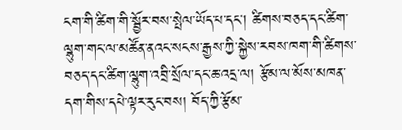ངག་གི་ཚིག་གི་སྦྱོར་བས་སྤེལ་ཡོད་པ་དང། ཚིགས་བཅད་དང་ཚིག་ལྷུག་གང་ལ་མཚོན་ནའང་སངས་རྒྱས་ཀྱི་སྐྱེས་རབས་ཁག་གི་ཚིགས་བཅད་དང་ཚིག་ལྷུག་འབྲི་སྲོལ་དང་ཆ་འདྲ་ལ། རྩོམ་ལ་མོས་མཁན་དག་གིས་དཔེ་ལྟར་རུང་བས། བོད་ཀྱི་རྩོམ་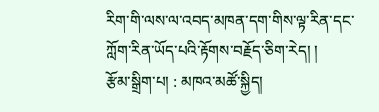རིག་གི་ལས་ལ་འབད་མཁན་དག་གིས་ལྟ་རིན་དང་ཀློག་རིན་ཡོད་པའི་རྟོགས་བརྗོད་ཅིག་རེད། །
རྩོམ་སྒྲིག་པ། : མཁའ་མཚོ་སྐྱིད།